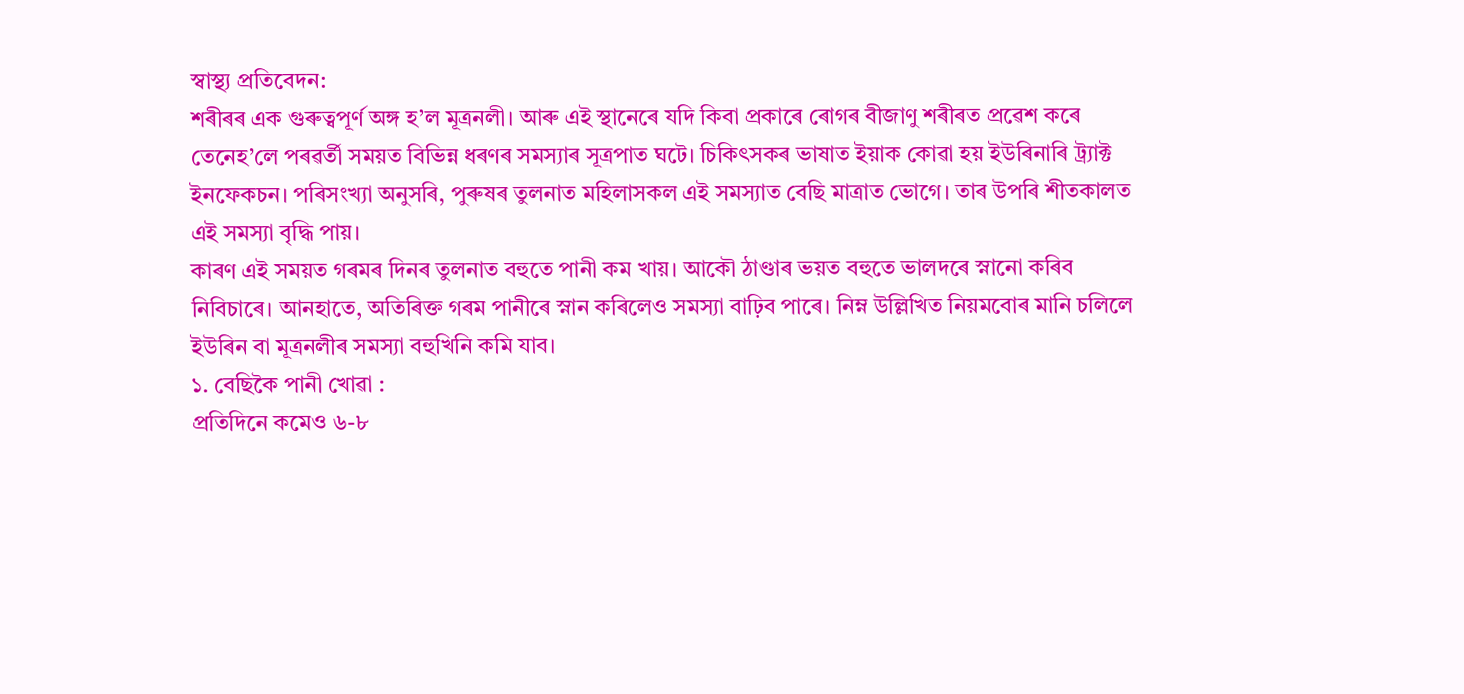স্বাস্থ্য প্ৰতিবেদন:
শৰীৰৰ এক গুৰুত্বপূর্ণ অঙ্গ হ’ল মূত্রনলী। আৰু এই স্থানেৰে যদি কিবা প্ৰকাৰে ৰোগৰ বীজাণু শৰীৰত প্ৰৱেশ কৰে তেনেহ’লে পৰৱর্তী সময়ত বিভিন্ন ধৰণৰ সমস্যাৰ সূত্রপাত ঘটে। চিকিৎসকৰ ভাষাত ইয়াক কোৱা হয় ইউৰিনাৰি ট্র্যাক্ট ইনফেকচন। পৰিসংখ্যা অনুসৰি, পুৰুষৰ তুলনাত মহিলাসকল এই সমস্যাত বেছি মাত্রাত ভোগে। তাৰ উপৰি শীতকালত এই সমস্যা বৃদ্ধি পায়।
কাৰণ এই সময়ত গৰমৰ দিনৰ তুলনাত বহুতে পানী কম খায়। আকৌ ঠাণ্ডাৰ ভয়ত বহুতে ভালদৰে স্নানো কৰিব নিবিচাৰে। আনহাতে, অতিৰিক্ত গৰম পানীৰে স্নান কৰিলেও সমস্যা বাঢ়িব পাৰে। নিম্ন উল্লিখিত নিয়মবোৰ মানি চলিলে ইউৰিন বা মূত্রনলীৰ সমস্যা বহুখিনি কমি যাব।
১. বেছিকৈ পানী খোৱা :
প্ৰতিদিনে কমেও ৬-৮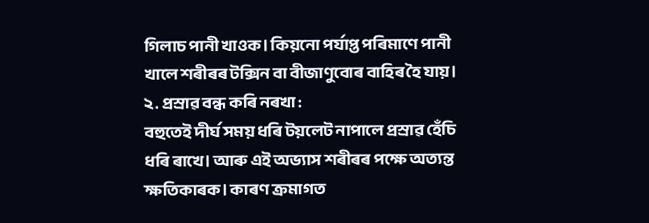গিলাচ পানী খাওক। কিয়নো পর্যাপ্ত পৰিমাণে পানী খালে শৰীৰৰ টক্সিন বা বীজাণুবোৰ বাহিৰ হৈ যায়।
২. প্রস্রাৱ বন্ধ কৰি নৰখা :
বহুতেই দীর্ঘ সময় ধৰি টয়লেট নাপালে প্রস্রাৱ হেঁচি ধৰি ৰাখে। আৰু এই অভ্যাস শৰীৰৰ পক্ষে অত্যন্ত ক্ষতিকাৰক। কাৰণ ক্রমাগত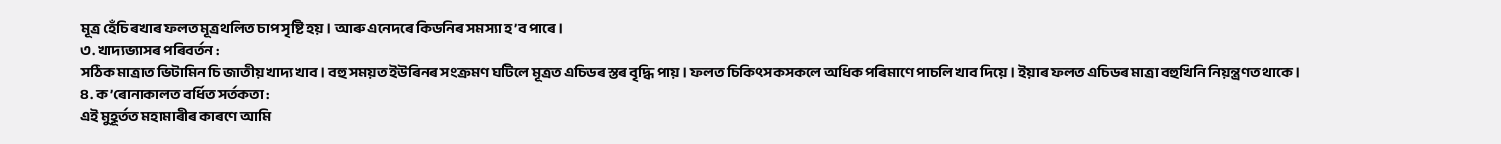মূত্র হেঁচি ৰখাৰ ফলত মূত্রথলিত চাপ সৃষ্টি হয়। আৰু এনেদৰে কিডনিৰ সমস্যা হ’ব পাৰে।
৩. খাদ্যভ্যাসৰ পৰিবর্তন :
সঠিক মাত্রাত ভিটামিন চি জাতীয় খাদ্য খাব। বহু সময়ত ইউৰিনৰ সংক্রমণ ঘটিলে মূত্রত এচিডৰ স্তৰ বৃদ্ধি পায়। ফলত চিকিৎসকসকলে অধিক পৰিমাণে পাচলি খাব দিয়ে। ইয়াৰ ফলত এচিডৰ মাত্রা বহুখিনি নিয়ন্ত্রণত থাকে।
৪. ক’ৰোনাকালত বৰ্ধিত সর্তকতা :
এই মুহূর্তত মহামাৰীৰ কাৰণে আমি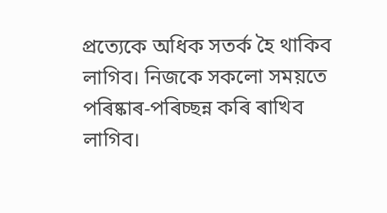প্রত্যেকে অধিক সতর্ক হৈ থাকিব লাগিব। নিজকে সকলো সময়তে পৰিষ্কাৰ-পৰিচ্ছন্ন কৰি ৰাখিব লাগিব।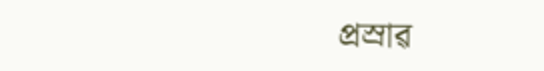প্রস্রাৱ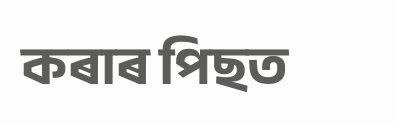কৰাৰ পিছত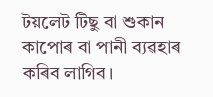টয়লেট টিছু বা শুকান কাপোৰ বা পানী ব্যৱহাৰ কৰিব লাগিব।